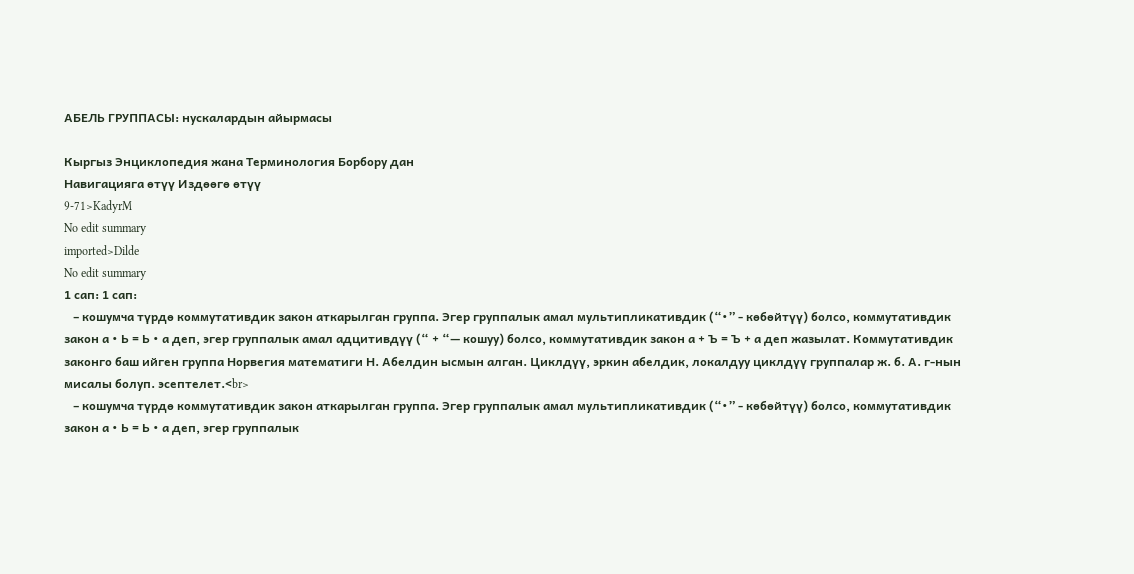АБЕЛЬ ГРУППАСЫ: нускалардын айырмасы

Кыргыз Энциклопедия жана Терминология Борбору дан
Навигацияга өтүү Издөөгө өтүү
9-71>KadyrM
No edit summary
imported>Dilde
No edit summary
1 сап: 1 сап:
   – кошумча түрдө коммутативдик закон аткарылган группа. Эгер группалык амал мультипликативдик (“•” - көбөйтүү) болсо, коммутативдик закон а • Ь = Ь • а деп, эгер группалык амал адцитивдүү (“ + “— кошуу) болсо, коммутативдик закон а + Ъ = Ъ + а деп жазылат. Коммутативдик законго баш ийген группа Норвегия математиги Н. Абелдин ысмын алган. Циклдүү, эркин абелдик, локалдуу циклдүү группалар ж. б. А. г-нын мисалы болуп. эсептелет.<br>
   – кошумча түрдө коммутативдик закон аткарылган группа. Эгер группалык амал мультипликативдик (“•” - көбөйтүү) болсо, коммутативдик закон а • Ь = Ь • а деп, эгер группалык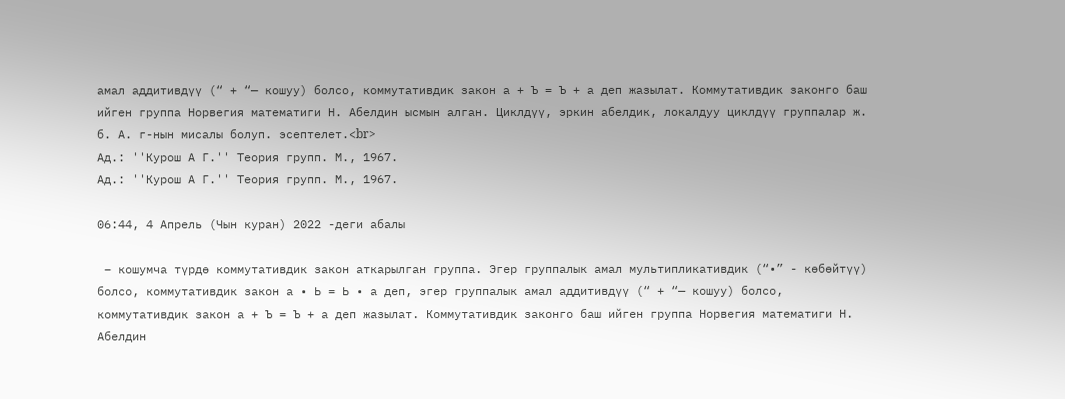амал аддитивдүү (“ + “— кошуу) болсо, коммутативдик закон а + Ъ = Ъ + а деп жазылат. Коммутативдик законго баш ийген группа Норвегия математиги Н. Абелдин ысмын алган. Циклдүү, эркин абелдик, локалдуу циклдүү группалар ж. б. А. г-нын мисалы болуп. эсептелет.<br>
Ад.: ''Курош А Г.'' Теория групп. М., 1967.
Ад.: ''Курош А Г.'' Теория групп. М., 1967.

06:44, 4 Апрель (Чын куран) 2022 -деги абалы

 – кошумча түрдө коммутативдик закон аткарылган группа. Эгер группалык амал мультипликативдик (“•” - көбөйтүү) болсо, коммутативдик закон а • Ь = Ь • а деп, эгер группалык амал аддитивдүү (“ + “— кошуу) болсо, коммутативдик закон а + Ъ = Ъ + а деп жазылат. Коммутативдик законго баш ийген группа Норвегия математиги Н. Абелдин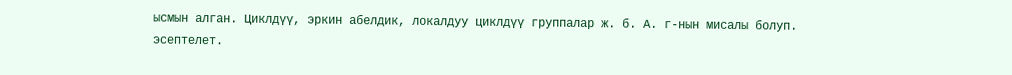ысмын алган. Циклдүү, эркин абелдик, локалдуу циклдүү группалар ж. б. А. г-нын мисалы болуп. эсептелет.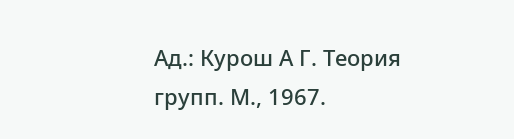Ад.: Курош А Г. Теория групп. М., 1967.